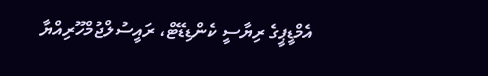އެމްޑީޕީގެ ރިޔާސީ ކެންޑިޑޭޓް، ރައީސުލްޖުމްހޫރިއްޔާ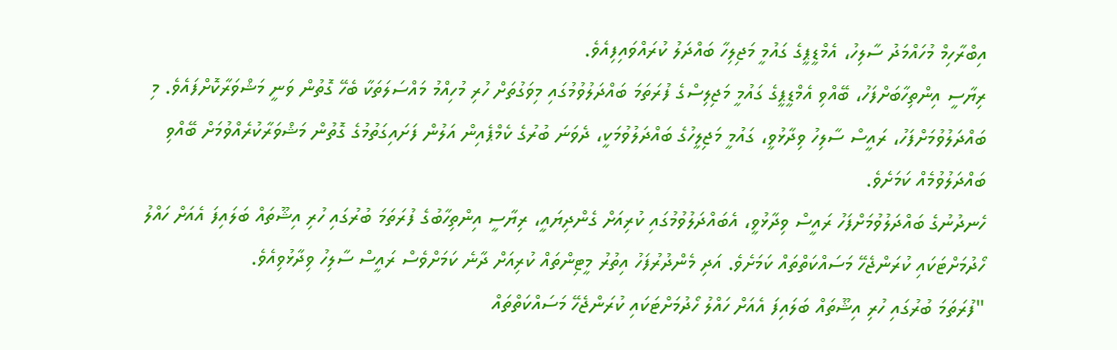އިބްރާހިމް މުހައްމަދު ސާލިހު، އެމްޑީޕީގެ ގައުމީ މަޖިލިހާ ބައްދަލު ކުރައްވައިފިއެވެ.
ރިޔާސީ އިންތިހާބަށްފަހު، ބޭއްވި އެމްޑީޕީގެ ގައުމީ މަޖިލިސްގެ ފުރަތަމަ ބައްދަލުވުމުގައި މިވަގުތަށް ހުރި މުހިއްމު މައްސަލަތަކާ ބެހޭ ގޮތުން ވަނީ މަޝްވަރާކޮށްފައެވެ. މި ބައްދަލުވުމަށްފަހު، ރައީސް ސާލިހު ވިދާޅުވީ، ގައުމީ މަޖިލީހުގެ ބައްދަލުވުމަކީ، ދެވަނަ ބުރުގެ ކެމްޕެއިން އަލުން ފަށައިގަތުމުގެ ގޮތުން މަޝްވަރާކުރެއްވުމަށް ބޭއްވި ބައްދަލުވުމެއް ކަމަށެވެ.
ހެނދުނުގެ ބައްދަލުވުމަށްފަހު ރައީސް ވިދާޅުވީ، އެބައްދަލުވުމުގައި ކުރިއަށް ގެންދިޔައީ، ރިޔާސީ އިންތިހާބުގެ ފުރަތަމަ ބުރުގައި ހުރި އިޝޫތައް ބަލައިފަ އެއަށް ހައްލު ހޯދުމަށްޓަކައި ކުރަންޖެހޭ މަސައްކަތްތައް ކަމަށެވެ. އަދި މެންދުރުފަހު އިތުރު މީޓިންތައް ކުރިއަށް ދާނެ ކަމަށްވެސް ރައީސް ސާލިހު ވިދާޅުވިއެވެ.
"ފުރަތަމަ ބުރުގައި ހުރި އިޝޫތައް ބަލައިފަ އެއަށް ހައްލު ހޯދުމަށްޓަކައި ކުރަންޖެހޭ މަސައްކަތްތައް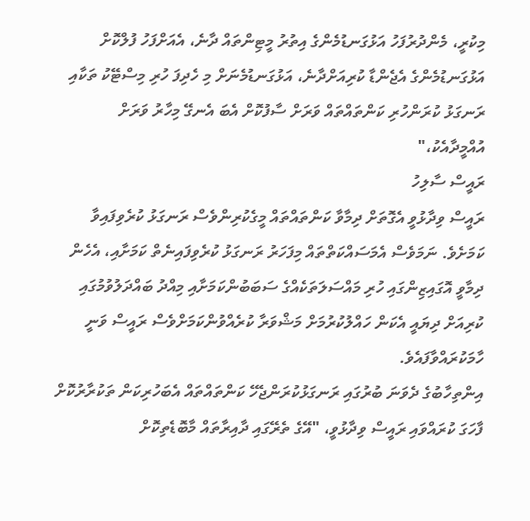މިކުރީ، މެންދުރުފަހު އަޅުގަނޑުމެންގެ އިތުރު މީޓިންތައް ދާނެ، އެއަށްފަހު ފުލްކޮށް އަޅުގަނޑުމެންގެ އެޖެންޑާ ކުރިއަށްދާނެ، އަޅުގަނޑުމެނަށް މި ހެދިފަ ހުރި މިސްޓޭކު ތަކާއި ރަނގަޅު ކުރަންހުރި ކަންތައްތައް ވަރަށް ސާފުކޮށް އެބަ އެނގޭ މިހާރު ވަރަށް އުއްމީދާއެކު،"
ރައީސް ސާލިހު
ރައީސް ވިދާޅުވީ އެގޮތަށް ދިމާވާ ކަންތައްތައް މީގެކުރިންވެސް ރަނގަޅު ކުރެވިފައިވާ ކަމަށެވެ. ނަމަވެސް އެމަސައްކަތްތައް މިފަހަރު ރަނގަޅު ކުރެވިފައިނެތް ކަމަށާއި، އެހެން ދިމާވީ އޮގައިޒިންގައި ހުރި މައްސަލަތަކެއްގެ ސަބަބުންކަމަށާއި މިއްދު ބައްދަލުވުމުގައި ކުރިއަށް ދިޔައީ އެކަން ހައްލުކުރުމަށް މަޝްވަރާ ކުރެއްވުންކަމަށްވެސް ރައީސް ވަނީ ހާމަކުރައްވާފައެވެ.
އިންތިހާބުގެ ދެވަނަ ބުރުގައި ރަނގަޅުކުރަންޖެހޭ ކަންތައްތައް އެބަހުރިކަން ތަކުރާރުކޮށް ފާހަގަ ކުރައްވައި ރައީސް ވިދާޅުވީ، "އޭގެ ތެރޭގައި ދާއިރާތައް މާބޮޑެތިކޮށް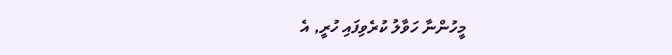މީހުންނާ ހަވާލު ކުރެވިފައި ހުރީ, އެ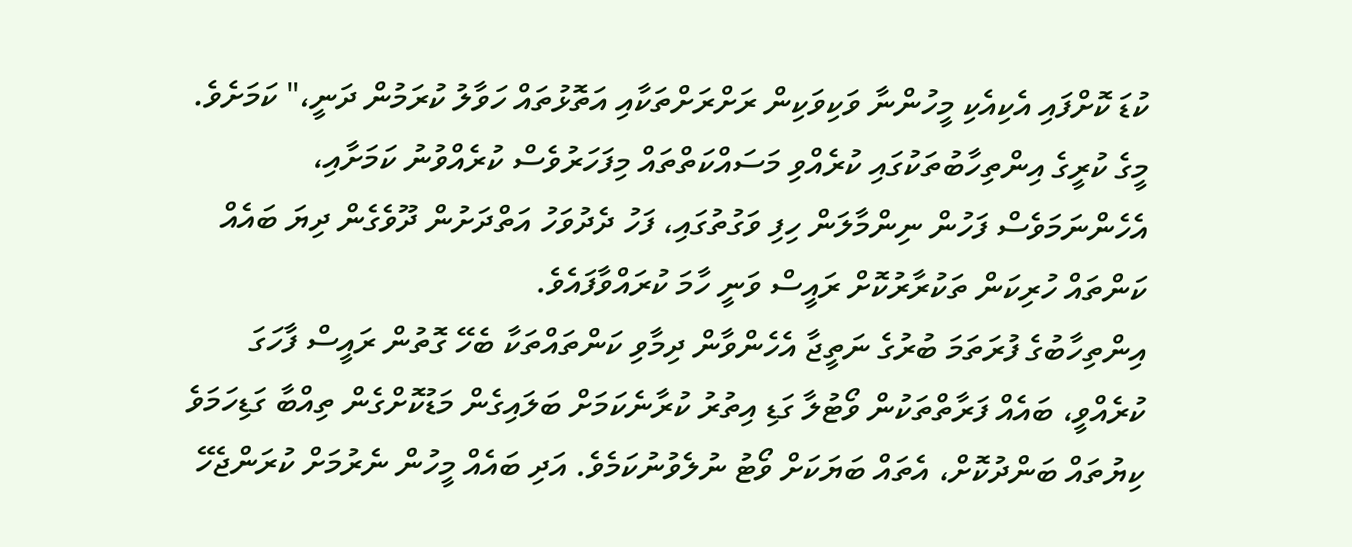ކުޑަ ކޮށްފައި އެކިއެކި މީހުންނާ ވަކިވަކިން ރަށްރަށްތަކާއި އަތޮޅުތައް ހަވާލު ކުރަމުން ދަނީ،" ކަމަށެވެ.
މީގެ ކުރީގެ އިންތިހާބުތަކުގައި ކުރެއްވި މަސައްކަތްތައް މިފަހަރުވެސް ކުރެއްވުނު ކަމަށާއި، އެހެންނަމަވެސް ފަހުން ނިންމާލަން ހިފި ވަގުތުގައި، ފަހު ދެދުވަހު އަތްދަށުން ދޫވެގެން ދިޔަ ބައެއް ކަންތައް ހުރިކަން ތަކުރާރުކޮށް ރައީސް ވަނީ ހާމަ ކުރައްވާފައެވެ.
އިންތިހާބުގެ ފުރަތަމަ ބުރުގެ ނަތީޖާ އެހެންވާން ދިމާވި ކަންތައްތަކާ ބެހޭ ގޮތުން ރައީސް ފާހަގަ ކުރެއްވީ، ބައެއް ފަރާތްތަކުން ވޯޓުލާ ގަޑި އިތުރު ކުރާނެކަމަށް ބަލައިގެން މަޑުކޮށްގެން ތިއްބާ ގަޑިހަމަވެ ކިޔުތައް ބަންދުކޮށް، އެތައް ބަޔަކަށް ވޯޓު ނުލެވުނުކަމެވެ. އަދި ބައެއް މީހުން ނެރުމަށް ކުރަންޖެހޭ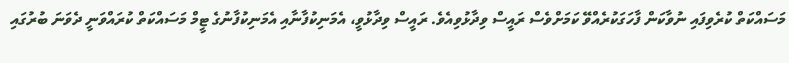މަސައްކަތް ކުރެވިފައި ނުވާކަން ފާހަގަކުރެއްވޭ ކަމަށްވެސް ރައީސް ވިދާޅުވިއެވެ. ރައީސް ވިދާޅުވީ، އެމަނިކުފާނާއި އެމަނިކުފާނުގެ ޓީމް މަސައްކަތް ކުރައްވަނީ ދެވަނަ ބުރުގައި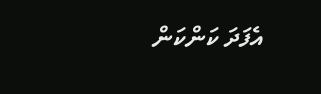އެފަދަ ކަންކަން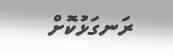ރަނގަޅުކޮށް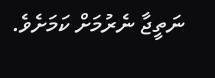ނަތީޖާ ނެރުމަށް ކަމަށެވެ.